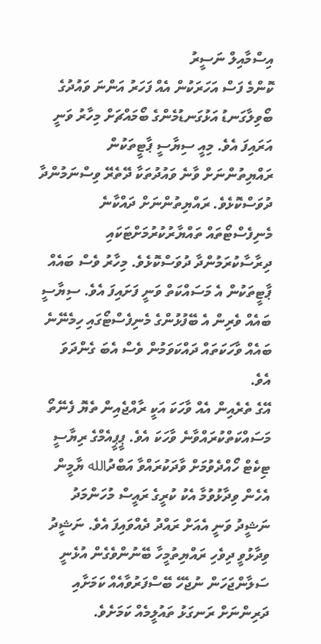އިސްމާއިލް ނަސީރު
ކޮންމެ ފަސް އަހަރަކުން އެއް ފަހަރު އަންނަ ވައުދުގެ ބޯވިލާގަނޑު އަޅުގަނޑުމެންގެ ބޯމައްޗަށް މިހާރު ވަނީ އަރައިފަ އެވެ. މިއީ ސިޔާސީ ޕާޓީތަކުން ރައްޔިތުންނަށް ވާނެ ވައުދުތަކާ ދޭތެރޭ ވިސްނަމުންދާ ދުވަސްކޮޅެވެ. ރައްޔިތުންނަށް ދައްކާނެ މެނިފެސްޓޯތައް ތައްޔާރުކުރުމަށްޓަކައި ދިރާސާކުރަމުންދާ ދުވަސްކޮޅެވެ. މިހާރު ވެސް ބައެއް ޕާޓީތަކުން އެ މަސައްކަތް ވަނީ ފަށައިފަ އެވެ. ސިޔާސީ ބައެއް ވެރިން އެ ބޭފުޅުންގެ މެނިފެސްޓޯގައި ހިމެނޭނެ ބައެއް ވާހަކަތައް ދައްކަވަމުން ވެސް އެބަ ގެންދަވަ އެވެ.
އޭގެ ތެރެއިން އެއް ވާހަކަ އަކީ ރާއްޖެއިން ތެޔޮ ފެނޭތޯ މަސައްކަތްކުރައްވާނެ ވާހަކަ އެވެ. ޕީޕީއެމްގެ ރިޔާސީ ޓިކެޓް ހޯއްދެވުމަށް ވާދަކުރައްވާ އަބްދުالله ޔާމީން އެހެން ވިދާޅުވުމާ އެކު ކުރީގެ ރައީސް މުހަންމަދު ނަޝީދު ވަނީ އެއަށް ރައްދު ދެއްވައިފަ އެވެ. ނަޝީދު ވިދާޅުވީ ދިވެހި ރައްޔިތުމީހާ ބޭނުންވެގެން އުޅެނީ ސަލާންޖަހަން ނުޖެހޭ ބޭސްފަރުވާއެއް ކަމަށާއި ދަރިންނަށް ރަނގަޅު ތައުލީމެއް ކަމަށެވެ.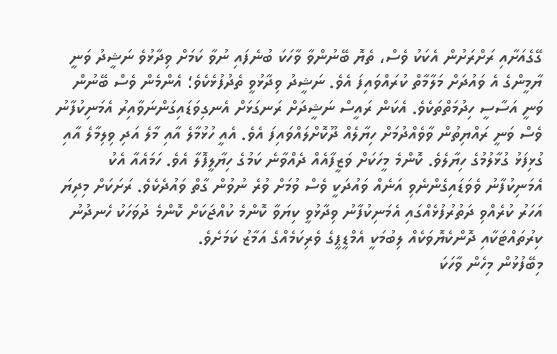ގޭގެއަށާއި ރަށްރަށުން އެކަކު ވެސް، ތެޔޮ ބޭނުންވާ ވާހަކަ ބުނެފައި ނުވާ ކަމަށް ވިދާޅުވެ ނަޝީދު ވަނީ ޔާމީންގެ އެ ވައުދަށް މަލާމާތް ކުރައްވައިފަ އެވެ. ނަޝީދު ވިދާޅުވީ ތެދުފުޅެކެވެ؛ އެންމެން ވެސް ބޭނުން ވަނީ އަސާސީ ހިދުމަތްތަކެވެ. އެކަން ރައީސް ނަޝީދަށް ރަނގަޅަށް އެނގިވަޑައިގަންނަވާއިރު އެމަނިކުފާނު ވެސް ވަނީ ރައްޔިތުން ވާވެއްދުމަށް ހިޔާލެއް ދޫކޮށްލައްވައިފަ އެވެ. އެއީ ހުޅުމާލެ އާއި މާލެ އަދި ވިލިމާލެ އާއި ގުޅިފަޅު ގުޅާލުމުގެ ހިޔާލެވެ. ކޮންމެ މީހަކަށް ވަޒީފާއެއް ދެއްވާނެ ކަމުގެ ހިޔާލީފޮލާ އެވެ. ހަމައެއާ އެކު އެމަނިކުފާނު ވެވަޑައިގެންނެވި އަނެއް ވައުދަކީ ވެސް ވުމަށް ވުރެ ނުވުން ގާތް ވައުދެކެވެ. ރަށަކަށް މިދިޔަ އަހަރު ކުރެއްވި ދަތުރުފުޅެއްގައި އެމަނިކުފާނު ވިދާޅުވީ ކިޔަވާ ކޮންމެ ކުއްޖަކަށް ކޮންމެ ދުވަހަކު ހެނދުނު ކިރުތައްޓަކާއި ދޮންކެޔޮވަކެއް ލިބުމަކީ އެމްޑީޕީގެ ވެރިކަމެއްގެ އަމާޒު ކަމަށެވެ.
މިބޭފުޅުން މިހެން ވާހަކަ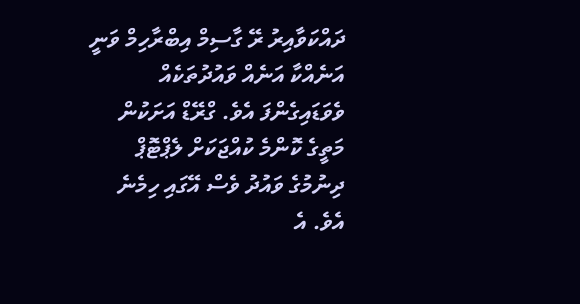ދައްކަވާއިރު ރޭ ގާސިމް އިބްރާހިމް ވަނީ އަނެއްކާ އަނެއް ވައުދުތަކެއް ވެވަޑައިގެންފަ އެވެ. ގްރޭޑް އަށަކުން މަތީގެ ކޮންމެ ކުއްޖަކަށް ލެޕްޓޮޕް ދިނުމުގެ ވައުދު ވެސް އޭގައި ހިމެނެ އެވެ. އެ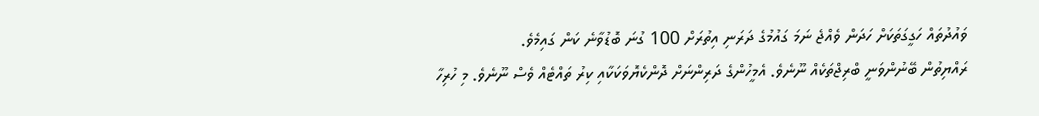ވައުދުތައް ހަގީގަތަކަށް ހަދަން ވެއްޖެ ނަމަ ގައުމުގެ ދަރަނި އިތުރަށް 100 ގުނަ ބޮޑުވާނެ ކަން ގައިމެވެ.
ރައްޔިތުން ބޭނުންވަނީ ބްރިޖްތަކެއް ނޫނެވެ. އެމީހުންގެ ދަރިންނަށް ދޮންކެޔޮވަކަކާއި ކިރު ތައްޓެއް ވެސް ނޫނެވެ. މި ހުރިހާ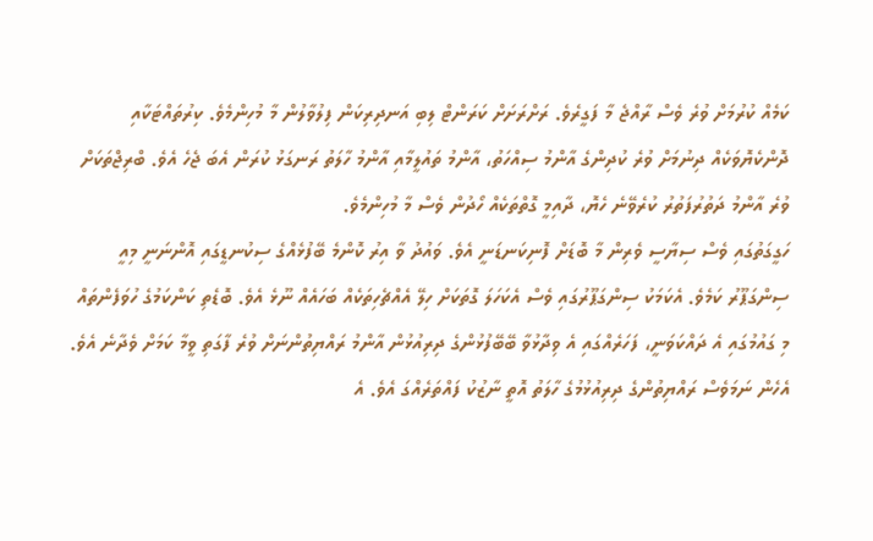ކަމެއް ކުރުމަށް ވުރެ ވެސް ރާއްޖެ މާ ފަގީރެވެ. ރަށްރަށަށް ކަރަންޓް ލިބި އަނދިރިކަން ފިލުވާލުން މާ މުހިންމެވެ. ކިރުތައްޓަކާއި ދޮންކެޔޮވަކެއް ދިނުމަށް ވުރެ ކުދިންގެ އާންމު ސިއްހަތު، އާންމު ތައުލީމާއި އާންމު ހާލަތު ރަނގަޅު ކުރަން އެބަ ޖެހެ އެވެ. ބްރިޖްތަކަށް ވުރެ އާންމު ދަތުރުފަތުރު ކުރެވޭނެ ހެޔޮ، ދާއިމީ ގޮތްތަކެއް ހޯދުން ވެސް މާ މުހިންމެވެ.
ހަގީގަތުގައި ވެސް ސިޔާސީ ވެރިން މާ ބޮޑަށް ފޮނިކަނޑަނީ އެވެ. ވައުދު ވާ އިރު ކޮންމެ ބޭފުޅެއްގެ ސިކުނޑީގައި އޮންނަނީ މިއީ ސިންގަޕޫރު ކަމެވެ. އެކަމަކު ސިންގަޕޫރުގައި ވެސް އެކަހަލަ ގޮތަކަށް ހިލޭ އެއްޗެހިތަކެއް ބަހައެއް ނޫޅެ އެވެ. ބޮޑެތި ކަންކަމުގެ ހުވަފެންތައް މި ގައުމުގައި އެ ދައްކަވަނީ، ފަހަރެއްގައި އެ ވިދާޅުވާ ބޭބޭފުޅުންގެ ދިރިއުޅުން އާންމު ރައްޔިތުންނަށް ވުރެ ފާގަތި ވީމާ ކަމަށް ވެދާނެ އެވެ. އެހެން ނަމަވެސް ރައްޔިތުންގެ ދިރިއުޅުމުގެ ހާލަތު އޮތީ ނާޒުކު ފައްތަރެއްގަ އެވެ. އެ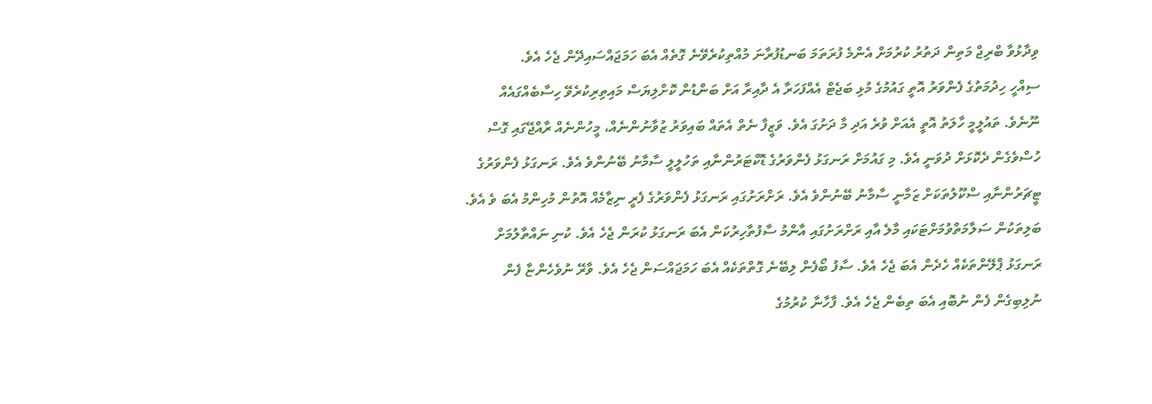ވިދާޅުވާ ބްރިޖް މަތިން ދަތުރު ކުރުމަށް އެންމެ ފުރަތަމަ ބަނޑުފުރާނަ މުއްތިކުރެވޭނެ ގޮތެއް އެބަ ހަމަޖައްސައިދޭން ޖެހެ އެވެ.
ސިއްހީ ހިދުމަތުގެ ފެންވަރު އޮތީ ގައުމުގެ މުޅި ބަޖެޓް އެއްފަހަރާ އެ ދާއިރާ އަށް ބަންޑުން ކޮށްލިޔަސް މައިތިރިކުރެވޭ ހިސާބެއްގައެއް ނޫނެވެ. ތައުލީމީ ހާލަތު އޮތީ އެއަށް ވުރެ އަދި މާ ދަށުގަ އެވެ. ވަޒީފާ ނެތް އެތައް ބައިވަރު ޒުވާނުންނެއް، މީހުންނެއް ރާއްޖޭގައި ގޮސް ހުސްވެގެން ދެކޮޅަށް ދުވަނީ އެވެ. މި ގައުމަށް ރަނގަޅު ފެންވަރުގެ ޑޮކްޓަރުންނާއި ތަހުލީލީ ސާމާނު ބޭނުންވެ އެވެ. ރަނގަޅު ފެންވަރުގެ ޓީޗަރުންނާއި ސްކޫލުތަކަށް ޒަމާނީ ސާމާނު ބޭނުންވެ އެވެ. ރަށްރަށުގައި ރަނގަޅު ފެންވަރުގެ ފެރީ ނިޒާމެއް އޮތުން މުހިންމު އެބަ ވެ އެވެ. ބަލިތަކުން ސަލާމަތްވުމަށްޓަކައި މާލެ އާއި ރަށްރަށުގައި އާންމު ސާފުތާހިރުކަން އެބަ ރަނގަޅު ކުރަން ޖެހެ އެވެ. ކުނި ނައްތާލުމަށް ރަނގަޅު ޕްލޭންތަކެއް ހެދެން އެބަ ޖެހެ އެވެ. ސާފު ބޯފެން ލިބޭނެ ގޮތްތަކެއް އެބަ ހަމަޖައްސަން ޖެހެ އެވެ. ވާރޭ ނުވެހެންޏާ ފެން ނުލިބިގެން ފެން ނުބޮއި އެބަ ތިބެން ޖެހެ އެވެ. ފާހާނާ ކުރުމުގެ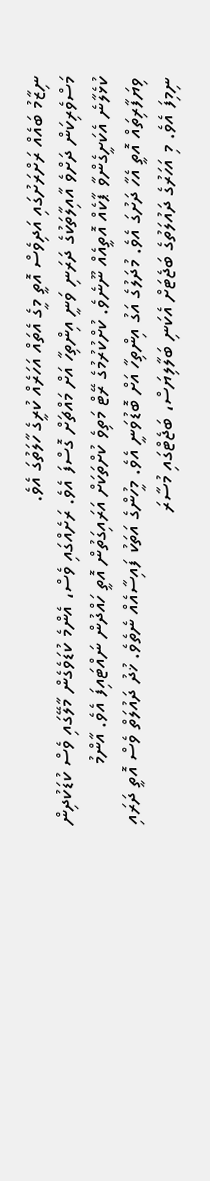ނިޒާމު ބައެއް ރަށްރަށުގައި އަދިވެސް އޮތީ މީގެ އެތައް އަހަރެއް ކުރީގެ ހާލަތުގަ އެވެ.
މަސްވެރިކަން ދަށްވެ އާއިލާތަކުގެ ދަރަނި ވަނީ އިންތިހާ އަށް މައްޗަށް ގޮސްފަ އެވެ. ރަށެއްގައި ވެސް، އެންމެ ކުޑަވެގެން މާލޭގައި ވެސް ކުޑަކުދިން ކުޅެލާނެ އެކަށީގެންވާ ޕާކެއް އޮތީއެއް ނޫނެވެ. ކުށްކުރުމުގެ ރޭޓް މަތިވެ ކުށްތަކަށް އަރައިގަތުން އޮތީ ހައްދުން ނައްޓައިފަ އެވެ. އާންމު ވިޔަފާރިތައް އޮތީ އެހާ ދަށުގަ އެވެ. މުދަލުގެ އަގު އިންތިހާ އަށް ބޮޑުވަނީ އެވެ. މީހުންގެ އަތަކު ފައިސާއެއް ނެތެވެ. ޚުދު ދައުލަތް ވެސް އޮތީ ދަރައި ނިމިފަ އެވެ. މި އަހަރުގެ ދައުލަތުގެ ބަޖެޓަށް އެކަނި ބަލާލިޔަސް، ބަޖެޓްގައި މުސާރަ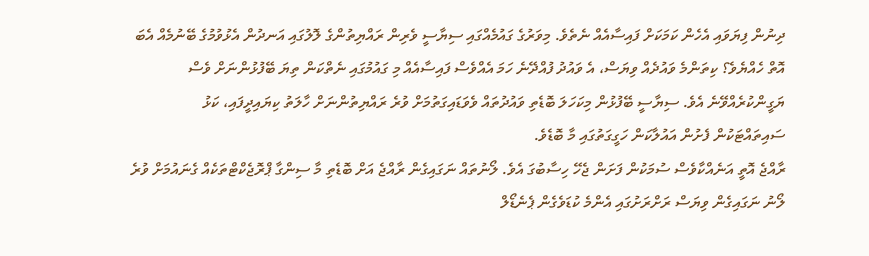ދިނުން ފިޔަވައި އެހެން ކަމަކަށް ފައިސާއެއް ނެތެވެ. މިވަރުގެ ގައުމެއްގައި ސިޔާސީ ވެރިން ރައްޔިތުންގެ ލޮލުގައި އަނދުން އެޅުވުމުގެ ބޭނުމެއް އެބަ އޮތް ހެއްޔެވެ؟ ކިތަންމެ ވައުދެއް ވިޔަސް، އެ ވައުދު ފުއްދޭނެ ހަމަ އެއްވެސް ފައިސާއެއް މި ގައުމުގައި ނެތްކަން ތިޔަ ބޭފުޅުންނަށް ވެސް ޔަގީންކުރެއްވޭނެ އެވެ. ސިޔާސީ ބޭފުޅުން މިކަހަލަ ބޮޑެތި ވައުދުތައް ވެވަޑައިގަތުމަށް ވުރެ ރައްޔިތުންނަށް ހާލަތު ކިޔައިދީފައި، ކަޅު ސައިތައްޓަކުން ފެށުން އައުލާކަން ހަގީގަތުގައި މާ ބޮޑެވެ.
ރާއްޖެ އޮތީ އަނެއްކާވެސް ސުމަކުން ފަށަން ޖެހޭ ހިސާބުގަ އެވެ. ލޯނުތައް ނަގައިގެން ރާއްޖެ އަށް ބޮޑެތި މާ ސިންގާ ޕްރޮޖެކްޓްތަކެއް ގެނައުމަށް ވުރެ ލޯނު ނަގައިގެން ވިޔަސް ރަށްރަށުގައި އެންމެ ކުޑަވެގެން ޕެނެޑޯލް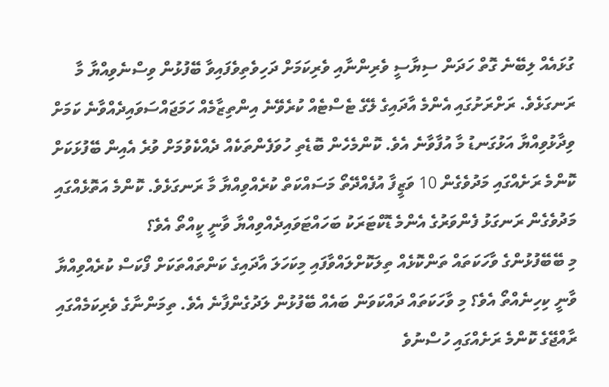ގުޅައެއް ލިބޭނެ ގޮތް ހަދަން ސިޔާސީ ވެރިންނާއި ވެރިކަމަށް ދަހިވެތިވެފައިވާ ބޭފުޅުން ވިސްނެވިއްޔާ މާ ރަނގަޅެވެ. ރަށްރަށުގައި އެންމެ އާދައިގެ ލޭގެ ޓެސްޓެއް ކުރެވޭނެ އިންތިޒާމެއް ހަމަޖައްސަވައިދެއްވާނެ ކަމަށް ވިދާޅުވިއްޔާ އަޅުގަނޑު މާ އުފާވާނެ އެވެ. ކޮންމެހެން ބޮޑެތި ހުވަފެންތަކެއް ދެއްކެވުމަށް ވުރެ އެއިން ބޭފުޅަކަށް ކޮންމެ ރަށެއްގައި މަދުވެގެން 10 ވަޒީފާ އުފެއްދޭތޯ މަސައްކަތް ކުރެއްވިއްޔާ މާ ރަނގަޅެވެ. ކޮންމެ އަތޮޅެއްގައި މަދުވެގެން ރަނގަޅު ފެންވަރުގެ އެންމެ ޑޮކްޓަރަކު ބަހައްޓަވައިދެއްވިއްޔާ ވާނީ ކީއްތޯ އެވެ؟
މި ބޭބޭފުޅުންގެ ވާހަކަތައް ތަންކޮޅެއް ތިލަކޮށްލައްވާފައި މިކަހަލަ އާދައިގެ ކަންތައްތަކަށް ފޯކަސް ކުރެއްވިއްޔާ ވާނީ ކިހިނެއްތޯ އެވެ؟ މި ވާހަކަތައް ދައްކަވަން ބައެއް ބޭފުޅުން ލަދުގެންފާނެ އެވެ. ތިމަންނާގެ ވެރިކަމެއްގައި ރާއްޖޭގެ ކޮންމެ ރަށެއްގައި ހުސްނުވެ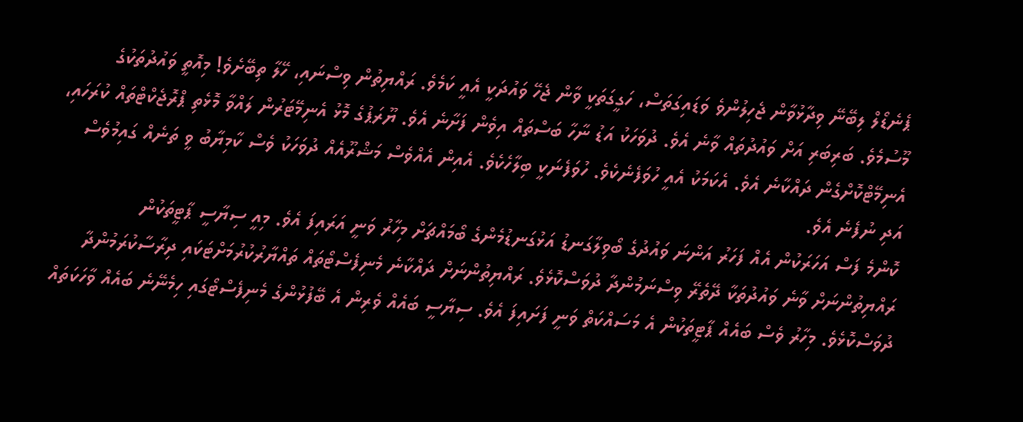ޕެނެޑޯލް ލިބޭނޭ ވިދާޅުވާން ޖެހިލުންވެ ވަޑައިގަތަސް، ހަގީގަތަކީ ވާން ޖެހޭ ވައުދަކީ އެއީ ކަމެވެ. ރައްޔިތުން ވިސްނައި، ހޭލާ ތިބޭށެވެ! މިއޮތީ ވައުދުތަކުގެ މޫސުމެވެ. ބަރިބަރި އަށް ވައުދުތައް ވާނެ އެވެ. ދުވަހަކު އަޑު ނާހާ ބަސްތައް އިވެން ފަށާނެ އެވެ. ޔޫރަޕުގެ މޮޅު އެނިމޭޓަރުން ލައްވާ މޮޅެތި ޕްރޮޖެކްޓްތައް ކުރަހައި، އެނިމޭޓްކޮށްގެން ދައްކާނެ އެވެ. އެކަމަކު އެއީ ހުވަފެނެކެވެ. ހުވަފެނަކީ ބިލާހެކެވެ. އެއިން އެއްވެސް މަޝްރޫއެއް ދުވަހަކު ވެސް ކާމިޔާބު ވީ ތަނެއް ގައިމުވެސް އަދި ނުފެނެ އެވެ.
ކޮންމެ ފަސް އަހަރަކުން އެއް ފަހަރު އަންނަ ވައުދުގެ ބޯވިލާގަނޑު އަޅުގަނޑުމެންގެ ބޯމައްޗަށް މިހާރު ވަނީ އަރައިފަ އެވެ. މިއީ ސިޔާސީ ޕާޓީތަކުން ރައްޔިތުންނަށް ވާނެ ވައުދުތަކާ ދޭތެރޭ ވިސްނަމުންދާ ދުވަސްކޮޅެވެ. ރައްޔިތުންނަށް ދައްކާނެ މެނިފެސްޓޯތައް ތައްޔާރުކުރުމަށްޓަކައި ދިރާސާކުރަމުންދާ ދުވަސްކޮޅެވެ. މިހާރު ވެސް ބައެއް ޕާޓީތަކުން އެ މަސައްކަތް ވަނީ ފަށައިފަ އެވެ. ސިޔާސީ ބައެއް ވެރިން އެ ބޭފުޅުންގެ މެނިފެސްޓޯގައި ހިމެނޭނެ ބައެއް ވާހަކަތައް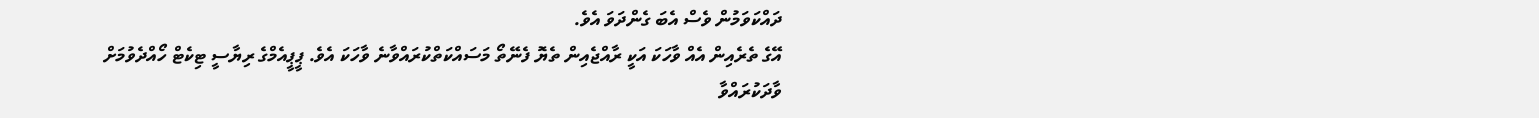ދައްކަވަމުން ވެސް އެބަ ގެންދަވަ އެވެ.
އޭގެ ތެރެއިން އެއް ވާހަކަ އަކީ ރާއްޖެއިން ތެޔޮ ފެނޭތޯ މަސައްކަތްކުރައްވާނެ ވާހަކަ އެވެ. ޕީޕީއެމްގެ ރިޔާސީ ޓިކެޓް ހޯއްދެވުމަށް ވާދަކުރައްވާ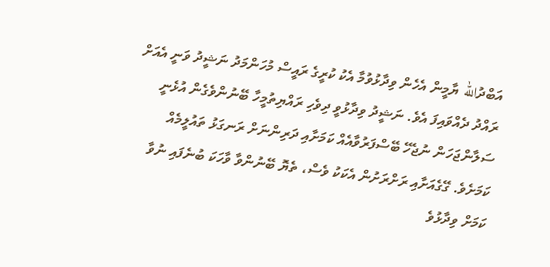އަބްދުالله ޔާމީން އެހެން ވިދާޅުވުމާ އެކު ކުރީގެ ރައީސް މުހަންމަދު ނަޝީދު ވަނީ އެއަށް ރައްދު ދެއްވައިފަ އެވެ. ނަޝީދު ވިދާޅުވީ ދިވެހި ރައްޔިތުމީހާ ބޭނުންވެގެން އުޅެނީ ސަލާންޖަހަން ނުޖެހޭ ބޭސްފަރުވާއެއް ކަމަށާއި ދަރިންނަށް ރަނގަޅު ތައުލީމެއް ކަމަށެވެ. ގޭގެއަށާއި ރަށްރަށުން އެކަކު ވެސް، ތެޔޮ ބޭނުންވާ ވާހަކަ ބުނެފައި ނުވާ ކަމަށް ވިދާޅުވެ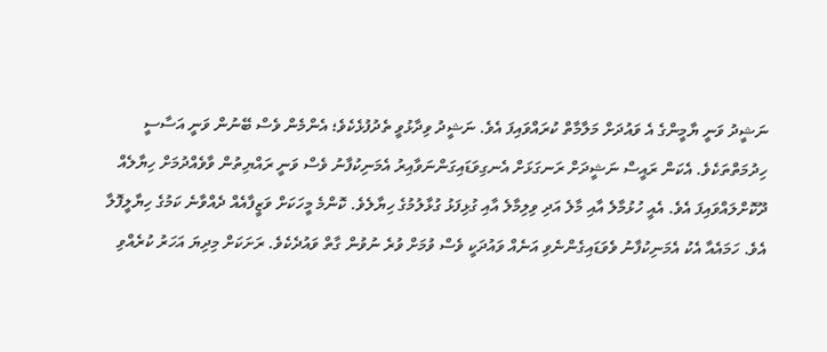ނަޝީދު ވަނީ ޔާމީންގެ އެ ވައުދަށް މަލާމާތް ކުރައްވައިފަ އެވެ. ނަޝީދު ވިދާޅުވީ ތެދުފުޅެކެވެ؛ އެންމެން ވެސް ބޭނުން ވަނީ އަސާސީ ހިދުމަތްތަކެވެ. އެކަން ރައީސް ނަޝީދަށް ރަނގަޅަށް އެނގިވަޑައިގަންނަވާއިރު އެމަނިކުފާނު ވެސް ވަނީ ރައްޔިތުން ވާވެއްދުމަށް ހިޔާލެއް ދޫކޮށްލައްވައިފަ އެވެ. އެއީ ހުޅުމާލެ އާއި މާލެ އަދި ވިލިމާލެ އާއި ގުޅިފަޅު ގުޅާލުމުގެ ހިޔާލެވެ. ކޮންމެ މީހަކަށް ވަޒީފާއެއް ދެއްވާނެ ކަމުގެ ހިޔާލީފޮލާ އެވެ. ހަމައެއާ އެކު އެމަނިކުފާނު ވެވަޑައިގެންނެވި އަނެއް ވައުދަކީ ވެސް ވުމަށް ވުރެ ނުވުން ގާތް ވައުދެކެވެ. ރަށަކަށް މިދިޔަ އަހަރު ކުރެއްވި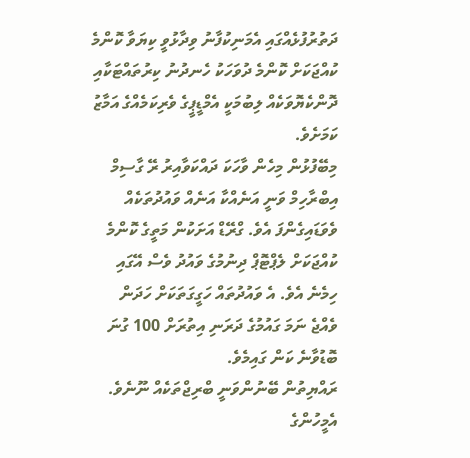ދަތުރުފުޅެއްގައި އެމަނިކުފާނު ވިދާޅުވީ ކިޔަވާ ކޮންމެ ކުއްޖަކަށް ކޮންމެ ދުވަހަކު ހެނދުނު ކިރުތައްޓަކާއި ދޮންކެޔޮވަކެއް ލިބުމަކީ އެމްޑީޕީގެ ވެރިކަމެއްގެ އަމާޒު ކަމަށެވެ.
މިބޭފުޅުން މިހެން ވާހަކަ ދައްކަވާއިރު ރޭ ގާސިމް އިބްރާހިމް ވަނީ އަނެއްކާ އަނެއް ވައުދުތަކެއް ވެވަޑައިގެންފަ އެވެ. ގްރޭޑް އަށަކުން މަތީގެ ކޮންމެ ކުއްޖަކަށް ލެޕްޓޮޕް ދިނުމުގެ ވައުދު ވެސް އޭގައި ހިމެނެ އެވެ. އެ ވައުދުތައް ހަގީގަތަކަށް ހަދަން ވެއްޖެ ނަމަ ގައުމުގެ ދަރަނި އިތުރަށް 100 ގުނަ ބޮޑުވާނެ ކަން ގައިމެވެ.
ރައްޔިތުން ބޭނުންވަނީ ބްރިޖްތަކެއް ނޫނެވެ. އެމީހުންގެ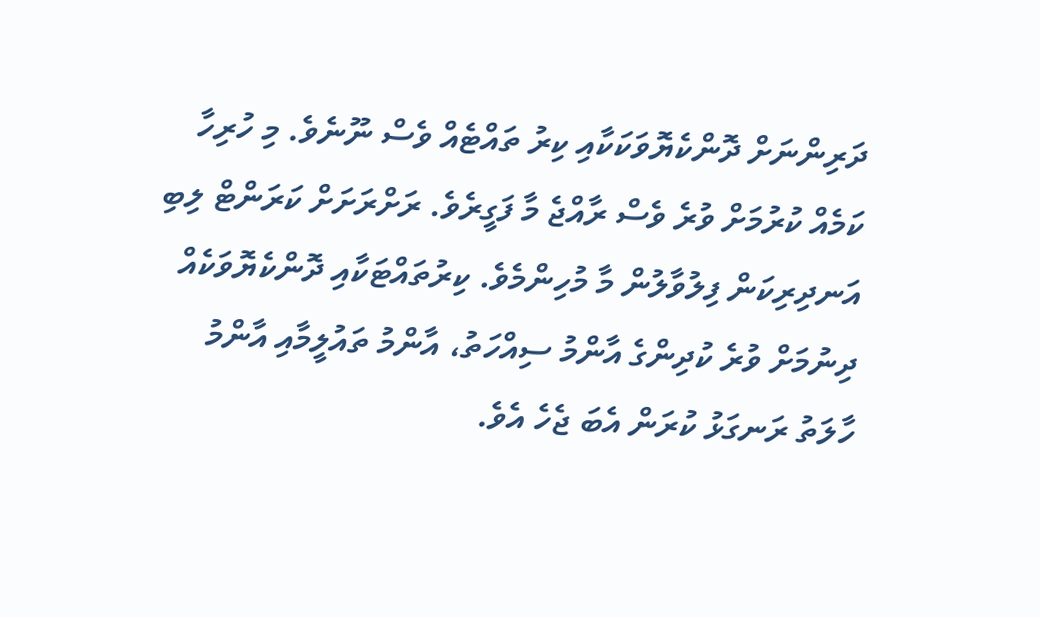ދަރިންނަށް ދޮންކެޔޮވަކަކާއި ކިރު ތައްޓެއް ވެސް ނޫނެވެ. މި ހުރިހާ ކަމެއް ކުރުމަށް ވުރެ ވެސް ރާއްޖެ މާ ފަގީރެވެ. ރަށްރަށަށް ކަރަންޓް ލިބި އަނދިރިކަން ފިލުވާލުން މާ މުހިންމެވެ. ކިރުތައްޓަކާއި ދޮންކެޔޮވަކެއް ދިނުމަށް ވުރެ ކުދިންގެ އާންމު ސިއްހަތު، އާންމު ތައުލީމާއި އާންމު ހާލަތު ރަނގަޅު ކުރަން އެބަ ޖެހެ އެވެ.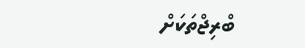ބްރިޖްތަކަށް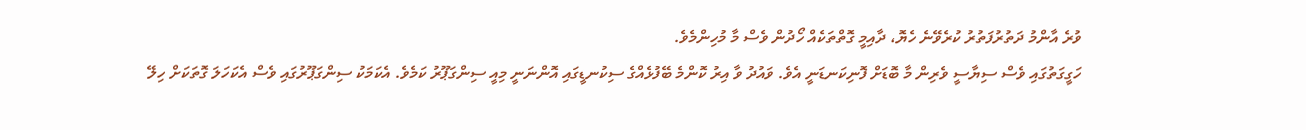ވުރެ އާންމު ދަތުރުފަތުރު ކުރެވޭނެ ހެޔޮ، ދާއިމީ ގޮތްތަކެއް ހޯދުން ވެސް މާ މުހިންމެވެ.
ހަގީގަތުގައި ވެސް ސިޔާސީ ވެރިން މާ ބޮޑަށް ފޮނިކަނޑަނީ އެވެ. ވައުދު ވާ އިރު ކޮންމެ ބޭފުޅެއްގެ ސިކުނޑީގައި އޮންނަނީ މިއީ ސިންގަޕޫރު ކަމެވެ. އެކަމަކު ސިންގަޕޫރުގައި ވެސް އެކަހަލަ ގޮތަކަށް ހިލޭ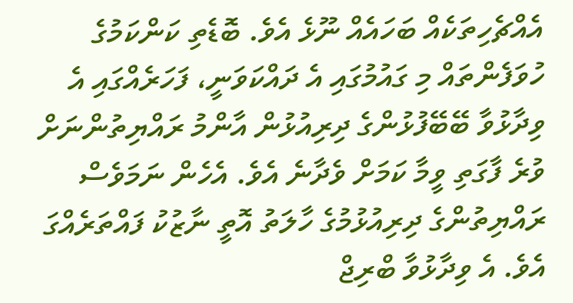އެއްޗެހިތަކެއް ބަހައެއް ނޫޅެ އެވެ. ބޮޑެތި ކަންކަމުގެ ހުވަފެންތައް މި ގައުމުގައި އެ ދައްކަވަނީ، ފަހަރެއްގައި އެ ވިދާޅުވާ ބޭބޭފުޅުންގެ ދިރިއުޅުން އާންމު ރައްޔިތުންނަށް ވުރެ ފާގަތި ވީމާ ކަމަށް ވެދާނެ އެވެ. އެހެން ނަމަވެސް ރައްޔިތުންގެ ދިރިއުޅުމުގެ ހާލަތު އޮތީ ނާޒުކު ފައްތަރެއްގަ އެވެ. އެ ވިދާޅުވާ ބްރިޖް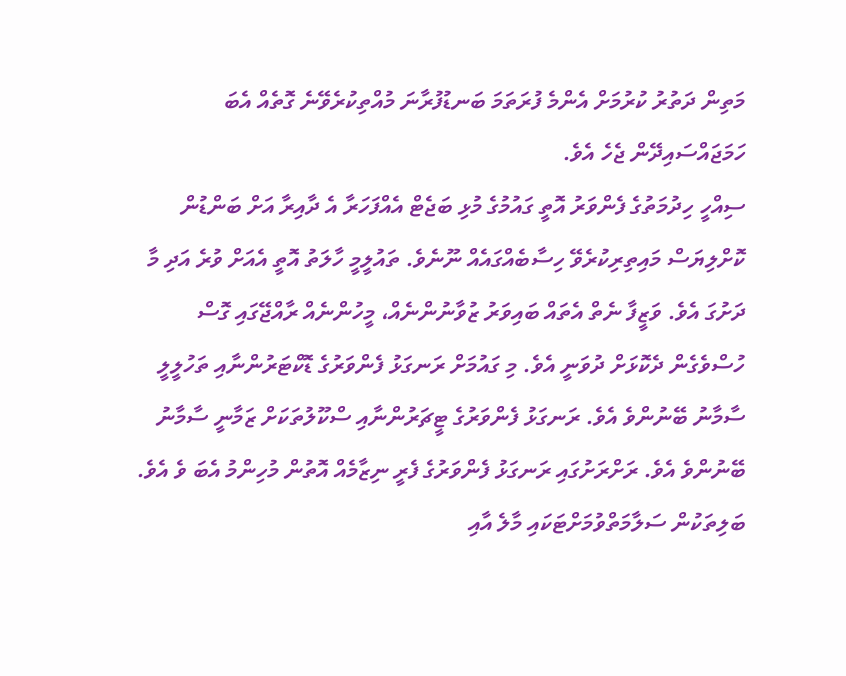މަތިން ދަތުރު ކުރުމަށް އެންމެ ފުރަތަމަ ބަނޑުފުރާނަ މުއްތިކުރެވޭނެ ގޮތެއް އެބަ ހަމަޖައްސައިދޭން ޖެހެ އެވެ.
ސިއްހީ ހިދުމަތުގެ ފެންވަރު އޮތީ ގައުމުގެ މުޅި ބަޖެޓް އެއްފަހަރާ އެ ދާއިރާ އަށް ބަންޑުން ކޮށްލިޔަސް މައިތިރިކުރެވޭ ހިސާބެއްގައެއް ނޫނެވެ. ތައުލީމީ ހާލަތު އޮތީ އެއަށް ވުރެ އަދި މާ ދަށުގަ އެވެ. ވަޒީފާ ނެތް އެތައް ބައިވަރު ޒުވާނުންނެއް، މީހުންނެއް ރާއްޖޭގައި ގޮސް ހުސްވެގެން ދެކޮޅަށް ދުވަނީ އެވެ. މި ގައުމަށް ރަނގަޅު ފެންވަރުގެ ޑޮކްޓަރުންނާއި ތަހުލީލީ ސާމާނު ބޭނުންވެ އެވެ. ރަނގަޅު ފެންވަރުގެ ޓީޗަރުންނާއި ސްކޫލުތަކަށް ޒަމާނީ ސާމާނު ބޭނުންވެ އެވެ. ރަށްރަށުގައި ރަނގަޅު ފެންވަރުގެ ފެރީ ނިޒާމެއް އޮތުން މުހިންމު އެބަ ވެ އެވެ. ބަލިތަކުން ސަލާމަތްވުމަށްޓަކައި މާލެ އާއި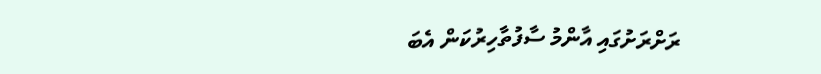ރަށްރަށުގައި އާންމު ސާފުތާހިރުކަން އެބަ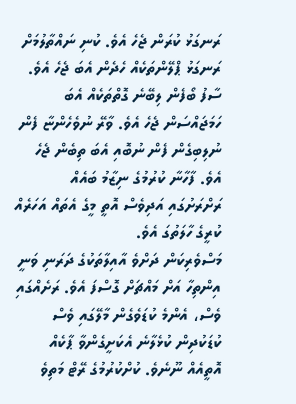ރަނގަޅު ކުރަން ޖެހެ އެވެ. ކުނި ނައްތާލުމަށް ރަނގަޅު ޕްލޭންތަކެއް ހެދެން އެބަ ޖެހެ އެވެ. ސާފު ބޯފެން ލިބޭނެ ގޮތްތަކެއް އެބަ ހަމަޖައްސަން ޖެހެ އެވެ. ވާރޭ ނުވެހެންޏާ ފެން ނުލިބިގެން ފެން ނުބޮއި އެބަ ތިބެން ޖެހެ އެވެ. ފާހާނާ ކުރުމުގެ ނިޒާމު ބައެއް ރަށްރަށުގައި އަދިވެސް އޮތީ މީގެ އެތައް އަހަރެއް ކުރީގެ ހާލަތުގަ އެވެ.
މަސްވެރިކަން ދަށްވެ އާއިލާތަކުގެ ދަރަނި ވަނީ އިންތިހާ އަށް މައްޗަށް ގޮސްފަ އެވެ. ރަށެއްގައި ވެސް، އެންމެ ކުޑަވެގެން މާލޭގައި ވެސް ކުޑަކުދިން ކުޅެލާނެ އެކަށީގެންވާ ޕާކެއް އޮތީއެއް ނޫނެވެ. ކުށްކުރުމުގެ ރޭޓް މަތިވެ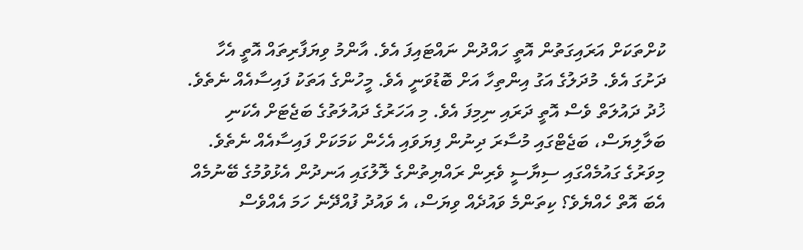ކުށްތަކަށް އަރައިގަތުން އޮތީ ހައްދުން ނައްޓައިފަ އެވެ. އާންމު ވިޔަފާރިތައް އޮތީ އެހާ ދަށުގަ އެވެ. މުދަލުގެ އަގު އިންތިހާ އަށް ބޮޑުވަނީ އެވެ. މީހުންގެ އަތަކު ފައިސާއެއް ނެތެވެ. ޚުދު ދައުލަތް ވެސް އޮތީ ދަރައި ނިމިފަ އެވެ. މި އަހަރުގެ ދައުލަތުގެ ބަޖެޓަށް އެކަނި ބަލާލިޔަސް، ބަޖެޓްގައި މުސާރަ ދިނުން ފިޔަވައި އެހެން ކަމަކަށް ފައިސާއެއް ނެތެވެ. މިވަރުގެ ގައުމެއްގައި ސިޔާސީ ވެރިން ރައްޔިތުންގެ ލޮލުގައި އަނދުން އެޅުވުމުގެ ބޭނުމެއް އެބަ އޮތް ހެއްޔެވެ؟ ކިތަންމެ ވައުދެއް ވިޔަސް، އެ ވައުދު ފުއްދޭނެ ހަމަ އެއްވެސް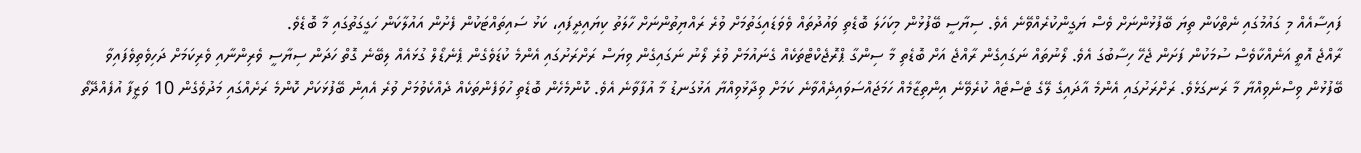ފައިސާއެއް މި ގައުމުގައި ނެތްކަން ތިޔަ ބޭފުޅުންނަށް ވެސް ޔަގީންކުރެއްވޭނެ އެވެ. ސިޔާސީ ބޭފުޅުން މިކަހަލަ ބޮޑެތި ވައުދުތައް ވެވަޑައިގަތުމަށް ވުރެ ރައްޔިތުންނަށް ހާލަތު ކިޔައިދީފައި، ކަޅު ސައިތައްޓަކުން ފެށުން އައުލާކަން ހަގީގަތުގައި މާ ބޮޑެވެ.
ރާއްޖެ އޮތީ އަނެއްކާވެސް ސުމަކުން ފަށަން ޖެހޭ ހިސާބުގަ އެވެ. ލޯނުތައް ނަގައިގެން ރާއްޖެ އަށް ބޮޑެތި މާ ސިންގާ ޕްރޮޖެކްޓްތަކެއް ގެނައުމަށް ވުރެ ލޯނު ނަގައިގެން ވިޔަސް ރަށްރަށުގައި އެންމެ ކުޑަވެގެން ޕެނެޑޯލް ގުޅައެއް ލިބޭނެ ގޮތް ހަދަން ސިޔާސީ ވެރިންނާއި ވެރިކަމަށް ދަހިވެތިވެފައިވާ ބޭފުޅުން ވިސްނެވިއްޔާ މާ ރަނގަޅެވެ. ރަށްރަށުގައި އެންމެ އާދައިގެ ލޭގެ ޓެސްޓެއް ކުރެވޭނެ އިންތިޒާމެއް ހަމަޖައްސަވައިދެއްވާނެ ކަމަށް ވިދާޅުވިއްޔާ އަޅުގަނޑު މާ އުފާވާނެ އެވެ. ކޮންމެހެން ބޮޑެތި ހުވަފެންތަކެއް ދެއްކެވުމަށް ވުރެ އެއިން ބޭފުޅަކަށް ކޮންމެ ރަށެއްގައި މަދުވެގެން 10 ވަޒީފާ އުފެއްދޭތޯ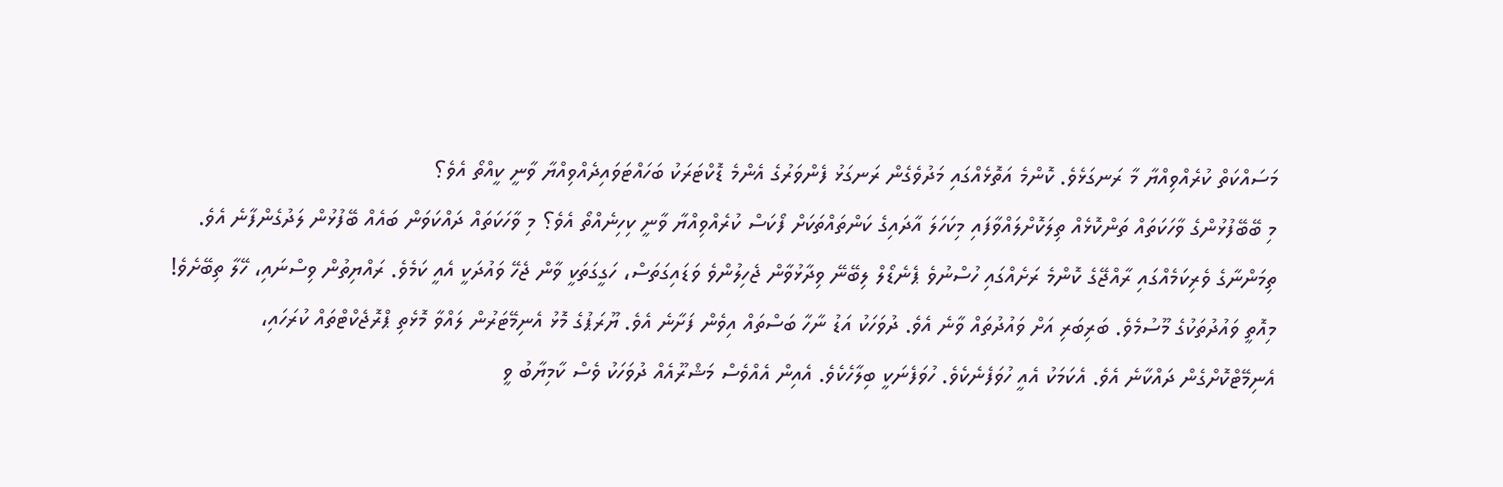މަސައްކަތް ކުރެއްވިއްޔާ މާ ރަނގަޅެވެ. ކޮންމެ އަތޮޅެއްގައި މަދުވެގެން ރަނގަޅު ފެންވަރުގެ އެންމެ ޑޮކްޓަރަކު ބަހައްޓަވައިދެއްވިއްޔާ ވާނީ ކީއްތޯ އެވެ؟
މި ބޭބޭފުޅުންގެ ވާހަކަތައް ތަންކޮޅެއް ތިލަކޮށްލައްވާފައި މިކަހަލަ އާދައިގެ ކަންތައްތަކަށް ފޯކަސް ކުރެއްވިއްޔާ ވާނީ ކިހިނެއްތޯ އެވެ؟ މި ވާހަކަތައް ދައްކަވަން ބައެއް ބޭފުޅުން ލަދުގެންފާނެ އެވެ. ތިމަންނާގެ ވެރިކަމެއްގައި ރާއްޖޭގެ ކޮންމެ ރަށެއްގައި ހުސްނުވެ ޕެނެޑޯލް ލިބޭނޭ ވިދާޅުވާން ޖެހިލުންވެ ވަޑައިގަތަސް، ހަގީގަތަކީ ވާން ޖެހޭ ވައުދަކީ އެއީ ކަމެވެ. ރައްޔިތުން ވިސްނައި، ހޭލާ ތިބޭށެވެ! މިއޮތީ ވައުދުތަކުގެ މޫސުމެވެ. ބަރިބަރި އަށް ވައުދުތައް ވާނެ އެވެ. ދުވަހަކު އަޑު ނާހާ ބަސްތައް އިވެން ފަށާނެ އެވެ. ޔޫރަޕުގެ މޮޅު އެނިމޭޓަރުން ލައްވާ މޮޅެތި ޕްރޮޖެކްޓްތައް ކުރަހައި، އެނިމޭޓްކޮށްގެން ދައްކާނެ އެވެ. އެކަމަކު އެއީ ހުވަފެނެކެވެ. ހުވަފެނަކީ ބިލާހެކެވެ. އެއިން އެއްވެސް މަޝްރޫއެއް ދުވަހަކު ވެސް ކާމިޔާބު ވީ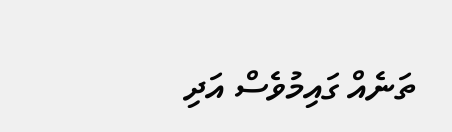ތަނެއް ގައިމުވެސް އަދި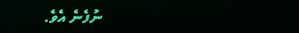ނުފެނެ އެވެ.